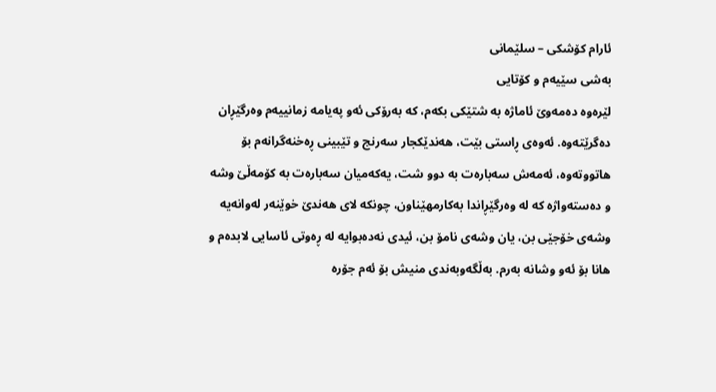ئارام كۆشكی – سلێمانی
بەشی سێیەم و کۆتایی
لێرەوە دەمەوێ ئاماژە بە شتێکی بکەم، کە بەرۆکی ئەو پەیامە زمانییەم وەرگێڕان دەگرێتەوە. ئەوەی ڕاستی بێت، هەندێکجار سەرنج و تێبینی ڕەخنەگرانەم بۆ هاتووتەوە، ئەمەش سەبارەت بە دوو شت، یەکەمیان سەبارەت بە کۆمەڵێ وشە و دەستەواژە کە لە وەرگێڕاندا بەکارمهێناون، چونکە لای هەندێ خوێنەر لەوانەیە وشەی خۆجێی بن، یان وشەی نامۆ بن، ئیدی نەدەبوایە لە ڕەوتی ئاسایی لابدەم و هانا بۆ ئەو وشانە بەرم. بەڵگەوبەندی منیش بۆ ئەم جۆرە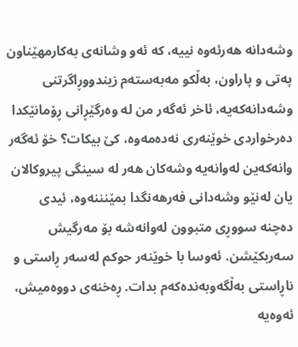وشەدانە هەرئەوە نییە، کە ئەو وشانەی بەکارمهێناون پەتی و پاراون، بەڵکو مەبەستەم زیندووڕاگرتنی وشەدانەکەیە، ئاخر ئەگەر من لە وەرگێڕانی ڕۆمانێکدا دەرخواردی خوێنەری نەدەمەوە، کێ بیکات؟ خۆ ئەگەر وانەکەین لەوانەیە وشەکان هەر لە سینگی پیروکالان یان لەنێو وشەدانی فەرهەنگدا بمێنننەوە، ئیدی دەچنە سووڕی متبوون لەوانەشە بۆ مەرگیش سەربکێشن. ئەوسا با خوێنەر حوکم لەسەر ڕاستی و ناڕاستی بەڵگەوبەندەکەم بدات. ڕەخنەی دووەمیش، ئەوەیە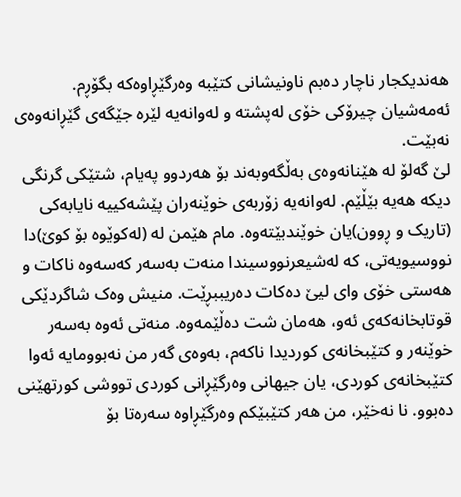هەندیکجار ناچار دەبم ناونیشانی کتێبە وەرگێڕاوەکە بگۆڕم. ئەمەشیان چیرۆکی خۆی لەپشتە و لەوانەیە لێرە جێگەی گێڕانەوەی نەبێت.
لێ گەلۆ لە هێنانەوەی بەڵگەوبەند بۆ هەردوو پەیام، شتێکی گرنگی دیکە هەیە بێڵێم. لەوانەیە زۆربەی خوێنەران پێشەکییە نایابەکی (تاریک و ڕوون)یان خوێندبێتەوە. مام هێمن لە (لەکوێوە بۆ کوێ)دا نووسیویەتی، کە لەشیعرنووسیندا منەت بەسەر کەسەوە ناکات و هەستی خۆی وای لیێ دەکات دەریببڕێت. منیش وەک شاگردێکی قوتابخانەکەی ئەو، هەمان شت دەڵێمەوە. منەتی ئەوە بەسەر خوێنەر و کتێبخانەی کوردیدا ناکەم، بەوەی گەر من نەبوومایە ئەوا کتێبخانەی کوردی، یان جیهانی وەرگێڕانی کوردی تووشی کورتهێنی دەبوو. نا نەخێر، من هەر کتێبێکم وەرگێڕاوە سەرەتا بۆ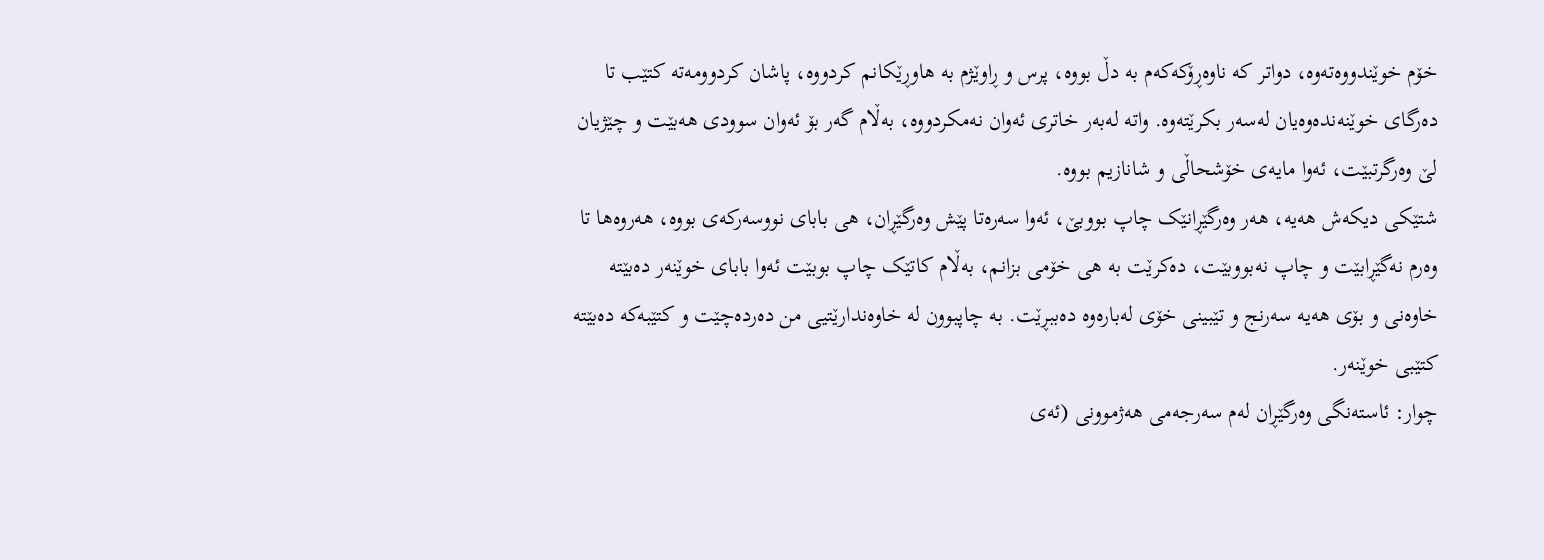خۆم خوێندووەتەوە، دواتر کە ناوەڕۆکەکەم بە دڵ بووە، پرس و ڕاوێژم بە هاوڕێکانم کردووە، پاشان کردوومەتە کتێب تا دەرگای خوێنەندەوەیان لەسەر بکرێتەوە. واتە لەبەر خاتری ئەوان نەمکردووە، بەڵام گەر بۆ ئەوان سوودی هەبێت و چێژیان لێ وەرگرتبێت، ئەوا مایەی خۆشحاڵی و شانازیم بووە.
شتێکی دیکەش هەیە، هەر وەرگێڕانێک چاپ بووبێ، ئەوا سەرەتا پێش وەرگێڕان، هی بابای نووسەرکەی بووە، هەروەها تا وەرم نەگێڕابێت و چاپ نەبووبێت، دەکرێت بە هی خۆمی بزانم، بەڵام کاتێک چاپ بوبێت ئەوا بابای خوێنەر دەبێتە خاوەنی و بۆی هەیە سەرنج و تێبینی خۆی لەبارەوە دەببڕێت. بە چاپبوون لە خاوەندارێتیی من دەردەچێت و کتێبەکە دەبێتە کتێبی خوێنەر.
چوار: ئاستەنگی وەرگێڕان لەم سەرجەمی هەژموونی (ئەی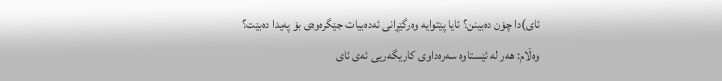ئای)دا چۆن دەبینن؟ ئایا پێتوایە وەرگێڕانی ئەدەبیات جێگرەوەی بۆ پەیدا دەبێت؟
وەڵام: هەر لە ئێستاوە سەرەداوی کاریگەریی ئەی ئای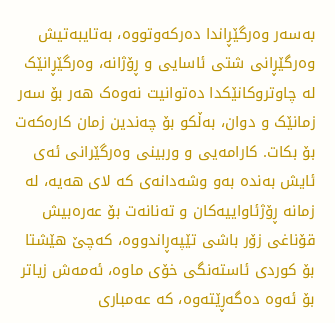بەسەر وەرگێڕاندا دەرکەوتووە، بەتایبەتیش وەرگێڕانی شتی ئاسایی و ڕۆژانە، وەرگێڕانێک لە چاوتروکانێکدا دەتوانیت نەوەک هەر بۆ سەر زمانێک و دوان، بەڵکو بۆ چەندین زمان کارەکەت بۆ بکات. کارامەیی و وربینی وەرگێرانی ئەی ئایش بەندە بەو وشەدانەی کە لای هەیە، لە زمانە ڕۆژئاواییەکان و تەنانەت بۆ عەرەبیش قۆناغی زۆر باشی تێپەڕاندووە، کەچێ هێشتا بۆ کوردی ئاستەنگی خۆی ماوە، ئەمەش زیاتر بۆ ئەوە دەگەڕێتەوە، کە عەمباری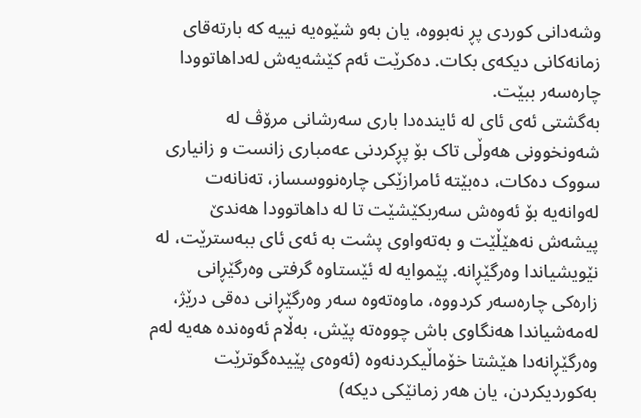وشەدانی کوردی پڕ نەبووە، یان بەو شێوەیە نییە کە بارتەقای زمانەکانی دیکەی بکات. دەکرێت ئەم کێشەیەش لەداهاتوودا چارەسەر ببێت.
بەگشتی ئەی ئای لە ئایندەدا باری سەرشانی مرۆڤ لە شەونخوونی هەوڵی تاک بۆ پڕکردنی عەمباری زانست و زانیاری سووک دەکات، دەبێتە ئامرازێکی چارەنووسساز، تەنانەت لەوانەیە بۆ ئەوەش سەربکێشێت تا لە داهاتوودا هەندێ پیشەش نەهێڵێت و بەتەواوی پشت بە ئەی ئای ببەسترێت، لە نێویشیاندا وەرگێڕانە. پێموایە لە ئێستاوە گرفتی وەرگێڕانی زارەکی چارەسەر کردووە، ماوەتەوە سەر وەرگێڕانی دەقی درێژ، لەمەشیاندا هەنگاوی باش چووەتە پێش، بەڵام ئەوەندە هەیە لەم وەرگێڕانەدا هێشتا خۆماڵیکردنەوە (ئەوەی پێیدەگوترێت بەکوردیکردن، یان هەر زمانێکی دیکە)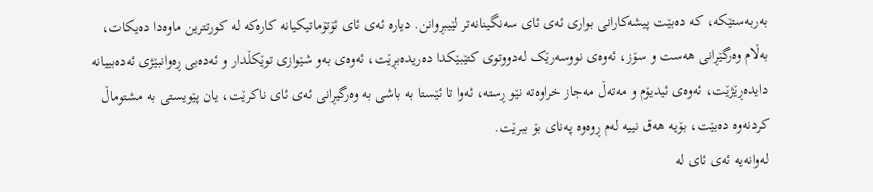بەربەستێکە، کە دەبێت پیشەکارانی بواری ئەی ئای سەنگینانەتر لێیبڕوانن. دیارە ئەی ئای ئۆتۆماتیکیانە کارەکە لە کورتترین ماوەدا دەیکات، بەڵام وەرگێڕانی هەست و سۆز، ئەوەی نووسەرێک لەدووتوی کتێبێکدا دەریدەبڕێت، ئەوەی بەو شێوازی توێکڵدار و ئەدەبی ڕەوانبێژی ئەدەبییانە دایدەڕێژێت، ئەوەی ئیدیۆم و مەتەڵ مەجاز خراوەتە نێو ڕستە، ئەوا تا ئێستا بە باشی بە وەرگیڕانی ئەی ئای ناکرێت، یان پێویستی بە مشتوماڵ کردنەوە دەبێت، بۆیە هەق نییە لەم ڕوەوە پەنای بۆ ببرێت.
لەوانەیە ئەی ئای لە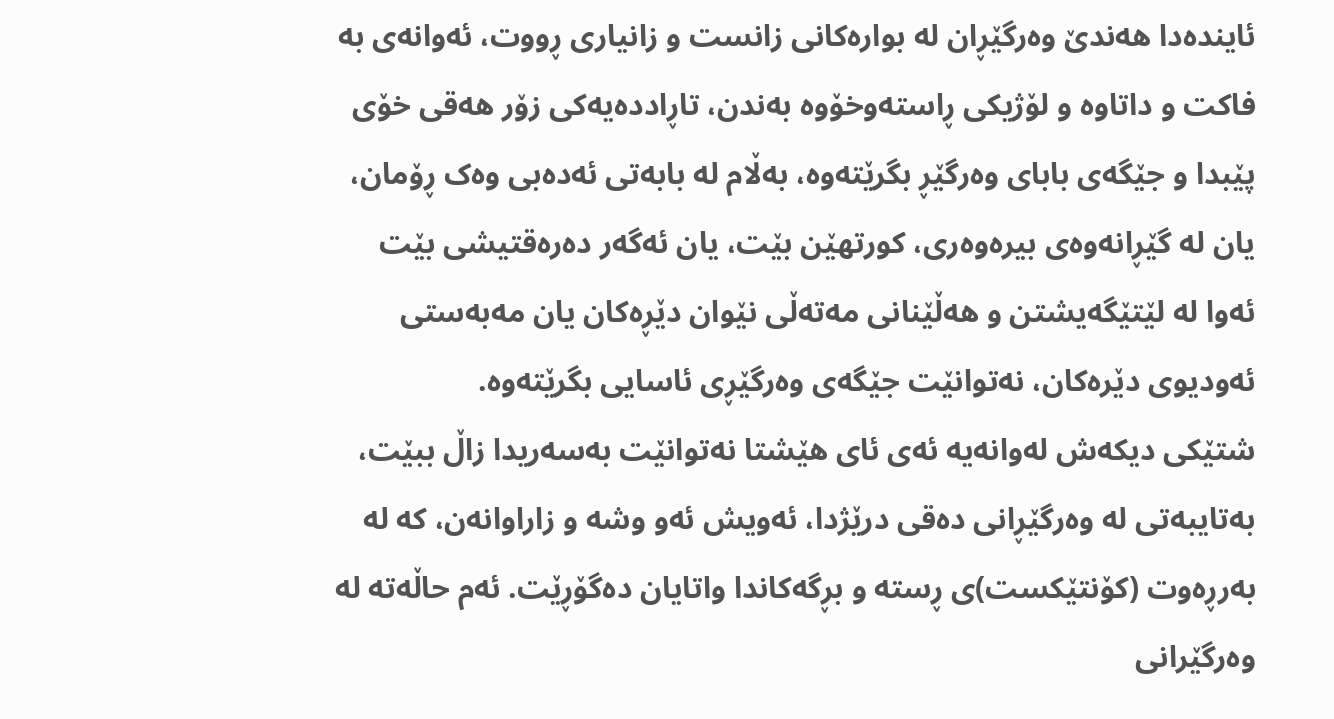ئایندەدا هەندێ وەرگێڕان لە بوارەکانی زانست و زانیاری ڕووت، ئەوانەی بە فاکت و داتاوە و لۆژیکی ڕاستەوخۆوە بەندن، تاڕاددەیەکی زۆر هەقی خۆی پێبدا و جێگەی بابای وەرگێڕ بگرێتەوە، بەڵام لە بابەتی ئەدەبی وەک ڕۆمان، یان لە گێڕانەوەی بیرەوەری، کورتهێن بێت، یان ئەگەر دەرەقتیشی بێت ئەوا لە لێتێگەیشتن و هەڵێنانی مەتەڵی نێوان دێڕەکان یان مەبەستی ئەودیوی دێرەکان، نەتوانێت جێگەی وەرگێڕی ئاسایی بگرێتەوە.
شتێکی دیکەش لەوانەیە ئەی ئای هێشتا نەتوانێت بەسەریدا زاڵ ببێت، بەتایبەتی لە وەرگێڕانی دەقی درێژدا، ئەویش ئەو وشە و زاراوانەن، کە لە بەرڕەوت (کۆنتێکست)ی ڕستە و بڕگەکاندا واتایان دەگۆڕێت. ئەم حاڵەتە لە وەرگێرانی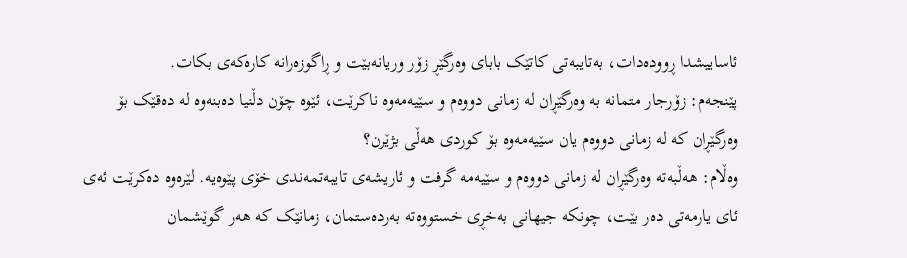ئاساییشدا ڕوودەدات، بەتایبەتی کاتێک بابای وەرگێڕ زۆر وریانەبێت و ڕاگوزەرانە کارەکەی بکات.
پێنجەم: زۆرجار متمانە بە وەرگێڕان لە زمانی دووەم و سێیەمەوە ناکرێت، ئێوە چۆن دڵنیا دەبنەوە لە دەقێک بۆ وەرگێڕان کە لە زمانی دووەم یان سێیەمەوە بۆ کوردی هەڵی بژێرن؟
وەڵام: هەڵبەتە وەرگێڕان لە زمانی دووەم و سێیەمە گرفت و ئاریشەی تایبەتمەندی خۆی پێوەیە. لێرەوە دەکرێت ئەی ئای یارمەتی دەر بێت، چونکە جیهانی بەخڕی خستووەتە بەردەستمان، زمانێک کە هەر گوێشمان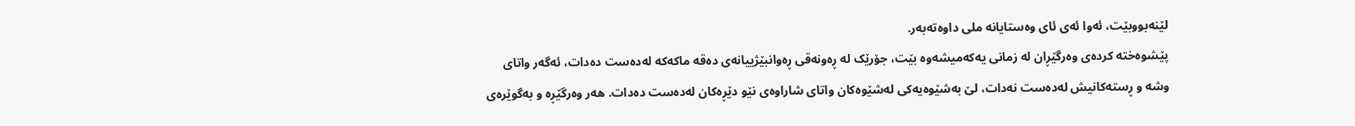لێنەبووبێت، ئەوا ئەی ئای وەستایانە ملی داوەتەبەر.
پێشوەختە کردەی وەرگێڕان لە زمانی یەکەمیشەوە بێت، جۆرێک لە ڕەونەقی ڕەوانبێژییانەی دەقە ماکەکە لەدەست دەدات، ئەگەر واتای وشە و ڕستەکانیش لەدەست نەدات، لێ بەشێوەیەکی لەشێوەکان واتای شاراوەی نێو دێڕەکان لەدەست دەدات. هەر وەرگێڕە و بەگوێرەی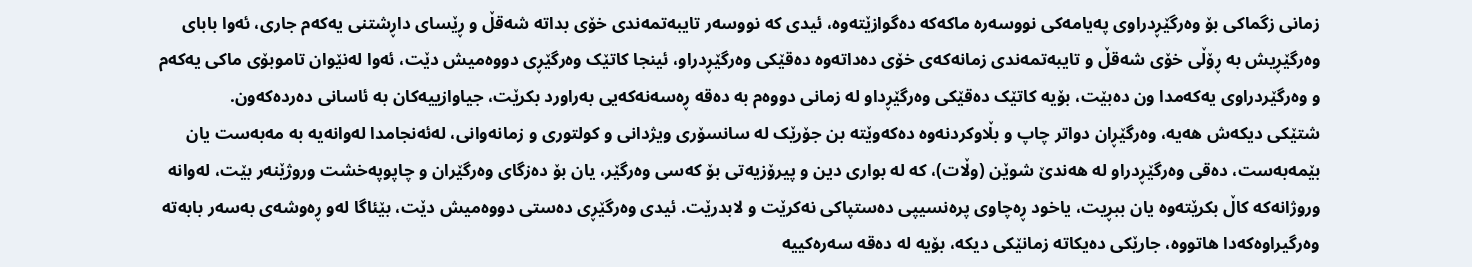زمانی زگماکی بۆ وەرگێڕدراوی پەیامەکی نووسەرە ماکەکە دەگوازێتەوە، ئیدی کە نووسەر تایبەتمەندی خۆی بداتە شەقڵ و ڕێسای داڕشتنی یەکەم جاری، ئەوا بابای وەرگێڕیش بە ڕۆڵی خۆی شەقڵ و تایبەتمەندی زمانەکەی خۆی دەداتەوە دەقێکی وەرگێڕدراو، ئینجا کاتێک وەرگێڕی دووەمیش دێت، ئەوا لەنێوان تاموبۆی ماکی یەکەم و وەرگێردراوی یەکەمدا ون دەبێت، بۆیە کاتێک دەقێکی وەرگێڕداو لە زمانی دووەم بە دەقە ڕەسەنەکەیی بەراورد بکرێت، جیاوازییەکان بە ئاسانی دەردەکەون.
شتێکی دیکەش هەیە، وەرگێڕان دواتر چاپ و بڵاوکردنەوە دەکەوێتە بن جۆرێک لە سانسۆری ویژدانی و کولتوری و زمانەوانی، لەئەنجامدا لەوانەیە بە مەبەست یان بێمەبەست، دەقی وەرگێڕدراو لە هەندێ شوێن (وڵات)، کە لە بواری دین و پیرۆزیەتی بۆ کەسی وەرگێر، یان بۆ دەزگای وەرگێران و چاپوپەخشت وروژێنەر بێت، لەوانە وروژانەکە کاڵ بکرێتەوە یان ببڕیت، یاخود ڕەچاوی پرەنسیپی دەستپاکی نەکرێت و لابدرێت. ئیدی وەرگێڕی دەستی دووەمیش دێت، بێئاگا لەو ڕەوشەی بەسەر بابەتە وەرگیراوەکەدا هاتووە، جارێکی دەیکاتە زمانێکی دیکە، بۆیە لە دەقە سەرەکییە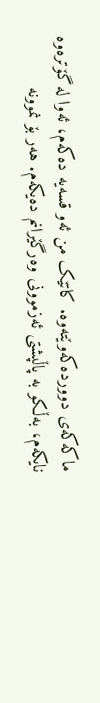ماکەکەی دووردەکەوێتەوە. کاتێک من ئەو قسەیە دەکەم، ئەوا لە گۆترەوە نایکەم، بەڵکو بە پاڵپشتی ئەزموونی وەرگێرانم دەیکەم. هەر بۆ نموونە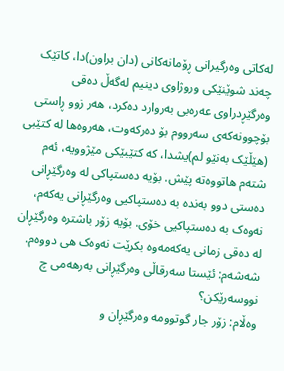لەکاتی وەرگیرانی ڕۆمانەکانی (دان براون)دا، کاتێک چەند شوێنێکی وروژاوی دینیم لەگەڵ دەقی وەرگێڕدراوی عەرەبی بەروارد دەکرد، هەر زوو ڕاستی بۆچوونەکەی سەرووم بۆ دەرکەوت، هەروەها لە کتێبی (هێڵێک بەنێو لم)یشدا، کە کتێبێکی مێژوویە، ئەم شتەم هاتووەتە پێش. بۆیە دەستپاکی لە وەرگێڕانی دەستی دوو بەندە بە دەستپاکیی وەرگێڕانی یەکەم، نەوەک بە دەستپاکیی خۆی. بۆیە زۆر باشترە وەرگێڕان لە دەقی زمانی یەکەمەوە بکرێت نەوەک هی دووەم.
شەشەم: ئێستا سەرقاڵی وەرگێڕانی بەرهەمی چ نووسەرێکن؟
وەڵام: زۆر جار گوتوومە وەرگێڕان و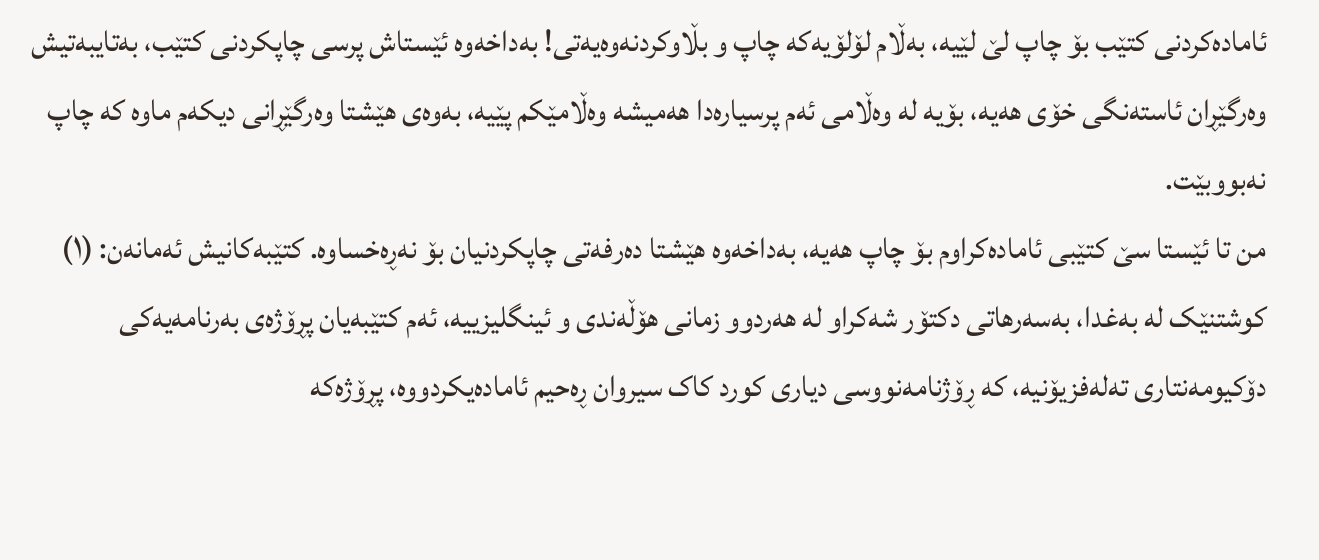ئامادەکردنی کتێب بۆ چاپ لێ لێیە، بەڵام لۆلۆیەکە چاپ و بڵاوکردنەوەیەتی! بەداخەوە ئێستاش پرسی چاپکردنی کتێب، بەتایبەتیش وەرگێڕان ئاستەنگی خۆی هەیە، بۆیە لە وەڵامی ئەم پرسیارەدا هەمیشە وەڵامێکم پێیە، بەوەی هێشتا وەرگێڕانی دیکەم ماوە کە چاپ نەبووبێت.
من تا ئێستا سێ کتێبی ئامادەکراوم بۆ چاپ هەیە، بەداخەوە هێشتا دەرفەتی چاپکردنیان بۆ نەڕەخساوە. کتێبەکانیش ئەمانەن: (١) کوشتنێک لە بەغدا، بەسەرهاتی دکتۆر شەکراو لە هەردوو زمانی هۆڵەندی و ئینگلیزییە، ئەم کتێبەیان پڕۆژەی بەرنامەیەکی دۆکیومەنتاری تەلەفزیۆنیە، کە ڕۆژنامەنووسی دیاری کورد کاک سیروان ڕەحیم ئامادەیکردووە، پڕۆژەکە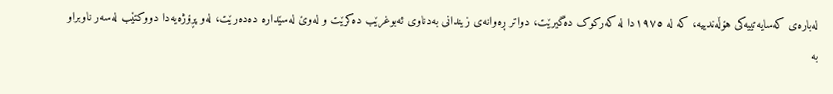لەبارەی کەسایەتییەکی هۆڵەندییە، کە لە ١٩٧٥دا لە کەرکوک دەگیرێت، دواتر ڕەوانەی زیندانی بەدناوی ئەبوغرێب دەکرێت و لەوێ لەسێدارە دەدەرێت، لەو پڕۆژەیەدا دووکتێب لەسەر ناوبراو بە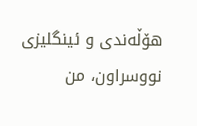هۆڵەندی و ئینگلیزی نووسراون، من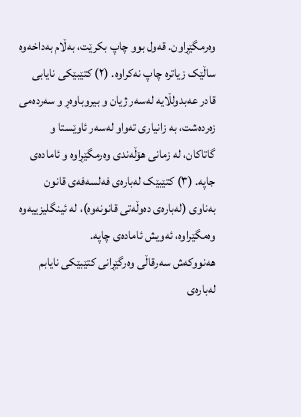وەرمگێڕاون. قەول بوو چاپ بکرێت، بەڵام بەداخەوە ساڵێک زیاترە چاپ نەکراوە. (٢) کتێبێکی نایابی قادر عەبدولڵایە لەسەر ژیان و بیروباوەڕ و سەردەمی زەردەشت، بە زانیاری تەواو لەسەر ئاوێستا و گاتاکان، لە زمانی هۆڵەندی وەرمگێڕاوە و ئامادەی جاپە. (٣) کتێبێک لەبارەی فەلسەفەی قانون بەناوی (لەبارەی دەوڵەتی قانونەوە)، لە ئینگلیزییەوە وەمگێراوە، ئەویش ئامادەی چاپە.
هەنووکەش سەرقاڵی وەرگێڕانی کتێبێکی نایابم لەبارەی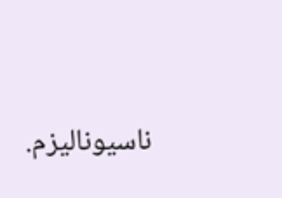ناسیونالیزم.